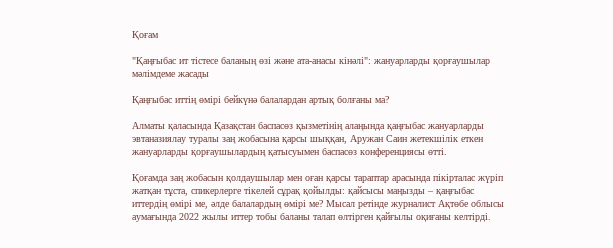Қоғам

"Қаңғыбас ит тістесе баланың өзі және ата-анасы кінәлі": жануарларды қорғаушылар мәлімдеме жасады

Қаңғыбас иттің өмірі бейкүнә балалардан артық болғаны ма?

Алматы қаласында Қазақстан баспасөз қызметінің алаңында қаңғыбас жануарларды эвтаназиялау туралы заң жобасына қарсы шыққан, Аружан Саин жетекшілік еткен жануарларды қорғаушылардың қатысуымен баспасөз конференциясы өтті.

Қоғамда заң жобасын қолдаушылар мен оған қарсы тараптар арасында пікірталас жүріп жатқан тұста, спикерлерге тікелей сұрақ қойылды: қайсысы маңызды – қаңғыбас иттердің өмірі ме, әлде балалардың өмірі ме? Мысал ретінде журналист Ақтөбе облысы аумағында 2022 жылы иттер тобы баланы талап өлтірген қайғылы оқиғаны келтірді.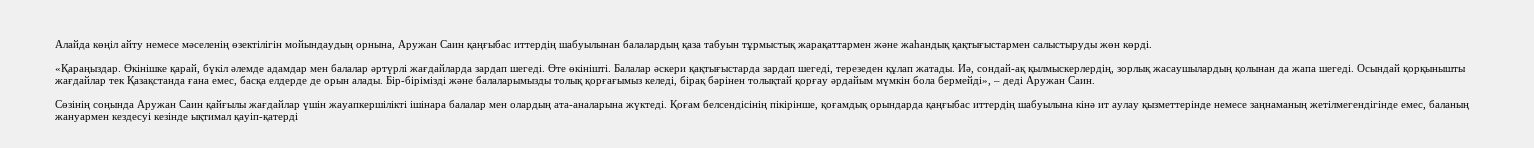Алайда көңіл айту немесе мәселенің өзектілігін мойындаудың орнына, Аружан Саин қаңғыбас иттердің шабуылынан балалардың қаза табуын тұрмыстық жарақаттармен және жаһандық қақтығыстармен салыстыруды жөн көрді.

«Қараңыздар. Өкінішке қарай, бүкіл әлемде адамдар мен балалар әртүрлі жағдайларда зардап шегеді. Өте өкінішті. Балалар әскери қақтығыстарда зардап шегеді, терезеден құлап жатады. Иә, сондай-ақ қылмыскерлердің, зорлық жасаушылардың қолынан да жапа шегеді. Осындай қорқынышты жағдайлар тек Қазақстанда ғана емес, басқа елдерде де орын алады. Бір-бірімізді және балаларымызды толық қорғағымыз келеді, бірақ бәрінен толықтай қорғау әрдайым мүмкін бола бермейді», – деді Аружан Саин.

Сөзінің соңында Аружан Саин қайғылы жағдайлар үшін жауапкершілікті ішінара балалар мен олардың ата-аналарына жүктеді. Қоғам белсендісінің пікірінше, қоғамдық орындарда қаңғыбас иттердің шабуылына кінә ит аулау қызметтерінде немесе заңнаманың жетілмегендігінде емес, баланың жануармен кездесуі кезінде ықтимал қауіп-қатерді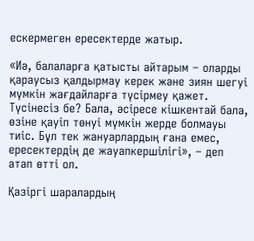ескермеген ересектерде жатыр.

«Иә, балаларға қатысты айтарым – оларды қараусыз қалдырмау керек және зиян шегуі мүмкін жағдайларға түсірмеу қажет. Түсінесіз бе? Бала, әсіресе кішкентай бала, өзіне қауіп төнуі мүмкін жерде болмауы тиіс. Бұл тек жануарлардың ғана емес, ересектердің де жауапкершілігі», – деп атап өтті ол.

Қазіргі шаралардың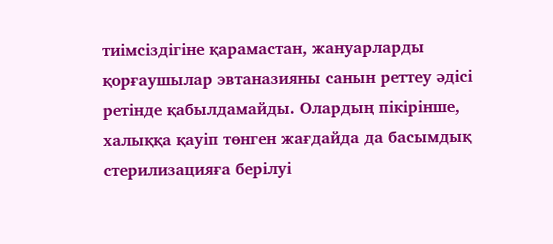тиімсіздігіне қарамастан, жануарларды қорғаушылар эвтаназияны санын реттеу әдісі ретінде қабылдамайды. Олардың пікірінше, халыққа қауіп төнген жағдайда да басымдық стерилизацияға берілуі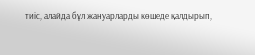тиіс, алайда бұл жануарларды көшеде қалдырып,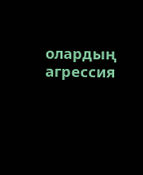олардың агрессия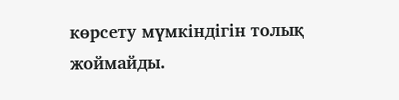көрсету мүмкіндігін толық жоймайды.